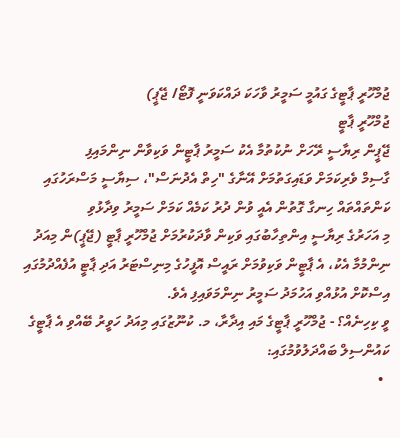ޖުމްހޫރީ ޕާޓީގެ ގައުމީ ސަމީރު ވާހަކަ ދައްކަވަނީ ފޮޓޯ/ ޖޭޕީ)
ޖުމްހޫރީ ޕާޓީ
ޖޭޕީން ރިޔާސީ ރޭހަށް ނުކުތުމާ އެކު ސަމީރު ޕާޓީން ވަކިވާން ނިންމައިފި
ގާސިމް ވެރިކަމަށް ވަޑައިގަތުމަށް އޭނާގެ "ހިތް އެދުނަސް"، ސިޔާސީ މަސްރަހުގައި ކަންތައްތައް ހިނގާ ގޮތުން އެއީ ވުން ދުރު ކަމެއް ކަމަށް ސަމީރު ވިދާޅުވި
މި އަހަރުގެ ރިޔާސީ އިންތިހާބުގައި ވަކިން ވާދަކުރުމަށް ޖުމްހޫރީ ޕާޓީ (ޖޭޕީ)ން މިއަދު ނިންމުމާ އެކު، އެ ޕާޓީން ވަކިވުމަށް ރައީސް އޮފީހުގެ މިނިސްޓަރު އަދި ޕާޓީ އުފެއްދުމުގައި އިސްކޮށް އުޅުއްވި އަހުމަދު ސަމީރު ނިންމަވައިފި އެވެ.
ވީ ކިހިނެއް؟ - ޖުމްހޫރީ ޕާޓީގެ މައި އިދާރާ، މ. ކުނޫޒުގައި މިއަދު ހަވީރު ބޭއްވި އެ ޕާޓީގެ ކައުންސިލް ބައްދަލުވުމުގައި:
  •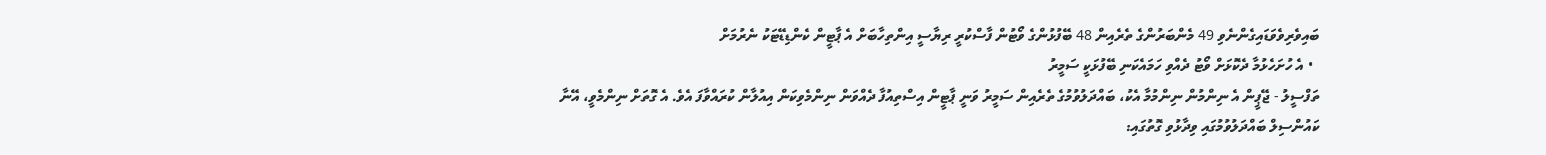ބައިވެރިވެވަޑައިގެންނެވި 49 މެންބަރުންގެ ތެރެއިން 48 ބޭފުޅުންގެ ވޯޓުން ފާސްކުރީ ރިޔާސީ އިންތިހާބަށް އެ ޕާޓީން ކެންޑިޑޭޓަކު ނެރުމަށް
  • އެ ހުށަހެޅުމާ ދެކޮޅަށް ވޯޓު ދެއްވި ހަމައެކަނި ބޭފުޅަކީ ސަމީރު
ތަފްސީލު - ޖޭޕީން އެ ނިންމުން ނިންމުމާ އެކު، ބައްދަލުވުމުގެ ތެރެއިން ސަމީރު ވަނީ ޕާޓީން އިސްތިއުފާ ދެއްވަން ނިންމެވިކަން އިއުލާން ކުރައްވާފަ އެވެ. އެ ގޮތަށް ނިންމެވީ، އޭނާ ކައުންސިލް ބައްދަލުވުމުގައި ވިދާޅުވި ގޮތުގައި: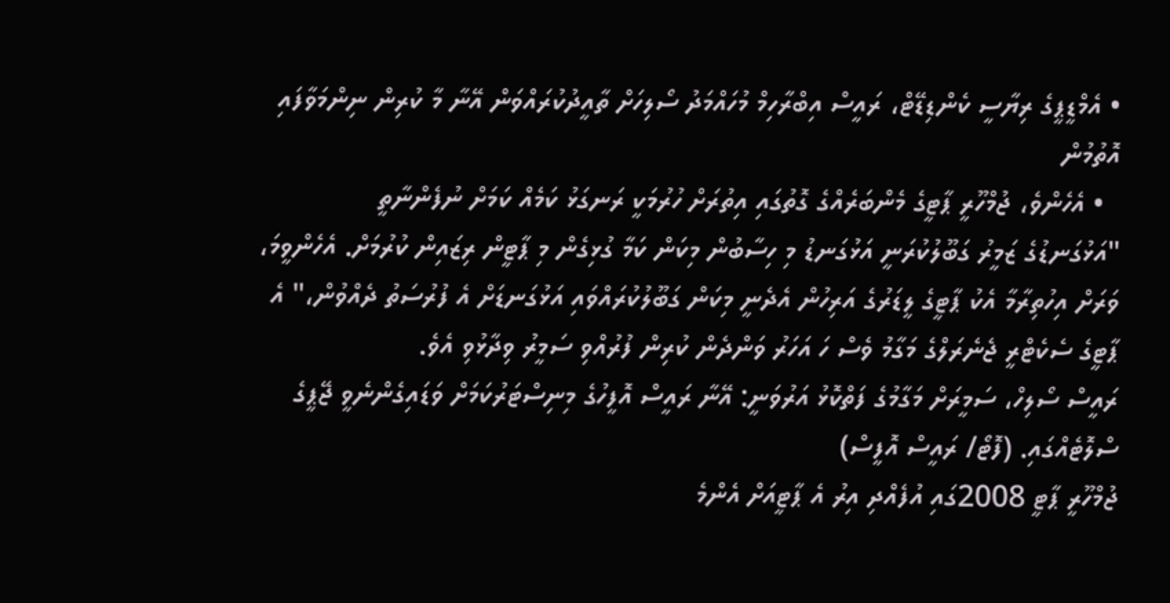• އެމްޑީޕީގެ ރިޔާސީ ކެންޑިޑޭޓް، ރައީސް އިބްރާހިމް މުހައްމަދު ސޯލިހަށް ތާއީދުކުރައްވަން އޭނާ މާ ކުރިން ނިންމަވާފައި އޮތުމުން
  • އެހެންވެ، ޖުމްހޫރީ ޕާޓީގެ މެންބަރެއްގެ ގޮތުގައި އިތުރަށް ހުރުމަކީ ރަނގަޅު ކަމެއް ކަމަށް ނުފެންނާތީ
"އަޅުގަނޑުގެ ޒަމީރު ގަބޫލުކުރަނީ އަޅުގަނޑު މި ހިސާބުން މިކަން ކަމާ ގުޅިގެން މި ޕާޓީން ރިޒައިން ކުރުމަށް. އެހެންވީމަ، ވަރަށް އިހުތިރާމާ އެކު ޕާޓީގެ ލީޑަރުގެ އަރިހުން އެދެނީ މިކަން ގަބޫލުކުރައްވައި އަޅުގަނޑަށް އެ ފުރުސަތު ދެއްވުން،" އެ ޕާޓީގެ ސެކެޓްރީ ޖެނެރަލްގެ މަގާމު ވެސް ހަ އަހަރު ވަންދެން ކުރިން ފުރުއްވި ސަމީރު ވިދާޅުވި އެވެ.
ރައީސް ސޯލިހް، ސަމީރަށް މަގާމުގެ ފަތްކޮޅު އަރުވަނީ: އޭނާ ރައީސް އޮފީހުގެ މިނިސްޓަރުކަމަށް ވަޑައިގެންނެވީ ޖޭޕީގެ ސްލޮޓެއްގައި. (ފޮޓޯ/ ރައީސް އޮފީސް)
ޖުމްހޫރީ ޕާޓީ 2008ގައި އުފެއްދި އިރު އެ ޕާޓީއަށް އެންމެ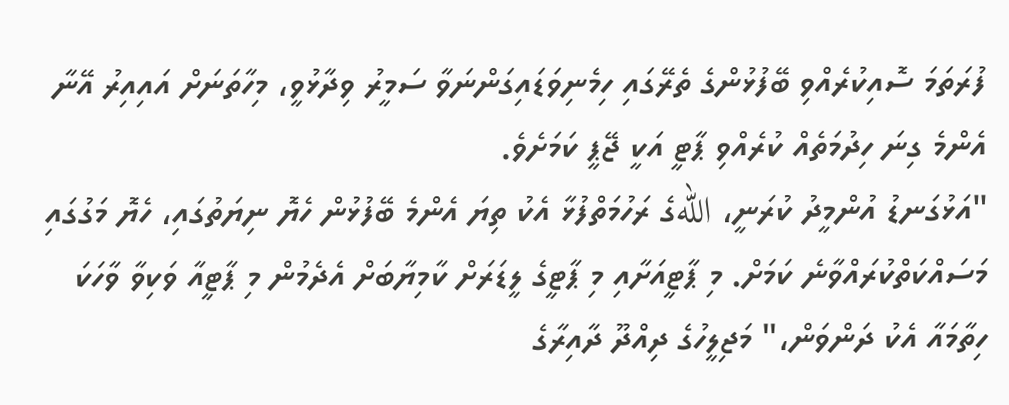ފުރަތަމަ ސޮއިކުރެއްވި ބޭފުޅުންގެ ތެރޭގައި ހިމެނިވަޑައިގަންނަވާ ސަމީރު ވިދާޅުވީ، މިހާތަނަށް އައިއިރު އޭނާ އެންމެ ގިނަ ހިދުމަތެއް ކުރެއްވި ޕާޓީ އަކީ ޖޭޕީ ކަމަށެވެ.
"އަޅުގަނޑު އުންމީދު ކުރަނީ، اللهގެ ރަހުމަތްފުޅާ އެކު ތިޔަ އެންމެ ބޭފުޅުން ހެޔޮ ނިޔަތުގައި، ހެޔޮ މަގުގައި މަސައްކަތްކުރައްވާނެ ކަމަށް. މި ޕާޓީއަށާއި މި ޕާޓީގެ ލީޑަރަށް ކާމިޔާބަށް އެދެމުން މި ޕާޓީއާ ވަކިވާ ވާހަކަ ހިތާމައާ އެކު ދަންވަން،" މަޖިލީހުގެ ދިއްދޫ ދާއިރާގެ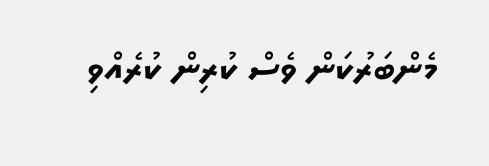މެންބަރުކަން ވެސް ކުރިން ކުރެއްވި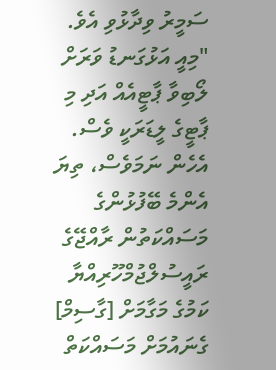ސަމީރު ވިދާޅުވި އެވެ.
"މިއީ އަޅުގަނޑު ވަރަށް ލޯބިވާ ޕާޓީއެއް އަދި މި ޕާޓީގެ ލީޑަރަކީ ވެސް. އެހެން ނަމަވެސް، ތިޔަ އެންމެ ބޭފުޅުންގެ މަސައްކަތުން ރާއްޖޭގެ ރައީސުލްޖުމްހޫރިއްޔާ ކަމުގެ މަގާމަށް [ގާސިމް] ގެނައުމަށް މަސައްކަތް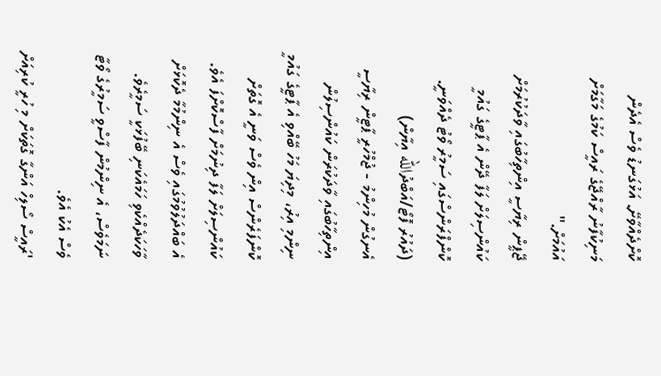ކޮށްދެއްވާށޭ. އަޅުގަނޑު ވެސް އެދެން މަނިކުފާނު ރާއްޖޭގެ ރައީސް ކަމުގެ މަގާމަށް އައުމަށް."
ޖޭޕީން ރިޔާސީ އިންތިހާބުގައި ވާދަކުރުމަށް ކައުންސިލަށް ލަފާ ދޭން އެ ޕާޓީގެ ގައުމީ ކޮންފްރަންސްގައި ސަމީރު ވޯޓު ދެއްވަނީ. (ދައުރު ފޮޓޯ/އަބްދުالله އިޔާން)
އެނގުން މުހިންމު - ޖުމްހުރީ ޕާޓީން ރިޔާސީ އިންތިހާބުގައި ވާދަކުރަން ކައުންސިލުން ނިންމި އިރު، މިދިޔަ މަހު ބޭއްވި އެ ޕާޓީގެ ގައުމީ ކޮންފަރެންސް އިން ވެސް ވަނީ އެ ގޮތަށް ކައުންސިލަށް ލަފާ ދިނުމަށް ފާސްކޮށްފަ އެވެ.
އެ ބައްދަލުވުމުގައި ވެސް އެ ނިންމުމާ ދެކޮޅަށް ވާހަކަދެއްކެވި ހަމައެކަނި ބޭފުޅަކީ ސަމީރެވެ. ނަމަވެސް، އެ ނިންމުން ފާސްވީ ސަމީރުގެ ވޯޓާ ވެސް އެކު އެވެ.
'ރައީސް ސޯލިހް އަންގާ ގޮތަކަށް މި ހުރީ ކުރިއަށް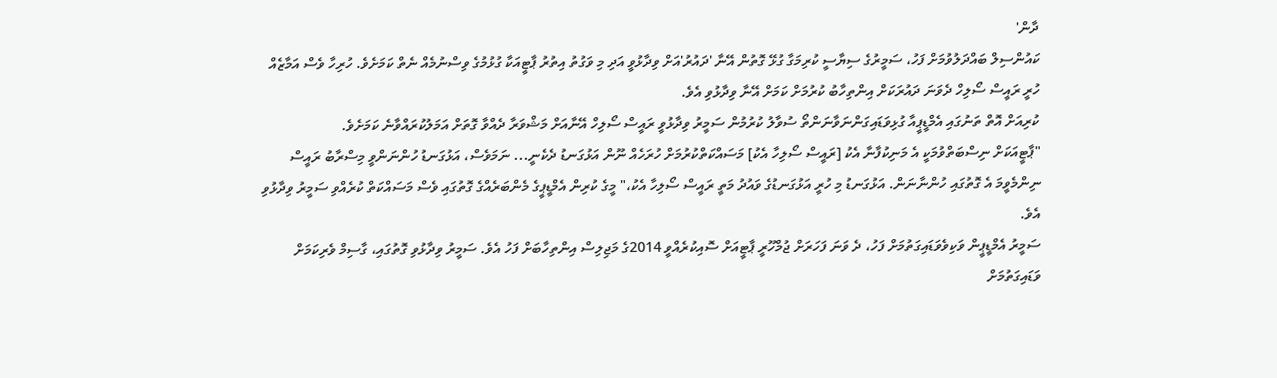ދާން'
ކައުންސިލް ބައްދަލުވުމަށް ފަހު، ސަމީރުގެ ސިޔާސީ ކުރިމަގާ ގުޅޭ ގޮތުން އޭނާ 'ދައުރު'އަށް ވިދާޅުވީ އަދި މި ވަގުތު އިތުރު ޕާޓީއަކާ ގުޅުމުގެ ވިސްނުމެއް ނެތް ކަމަށެވެ. ހުރިހާ ވެސް އަމާޒެއް ހުރީ ރައީސް ސޯލިހް ދެވަނަ ދައުރަކަށް އިންތިހާބު ކުރުމަށް ކަމަށް އޭނާ ވިދާޅުވި އެވެ.
ކުރިއަށް އޮތް ތަނުގައި އެމްޑީޕީއާ ގުޅިވަޑައިގަންނަވާނަންތޯ ސުވާލު ކުރުމުން ސަމީރު ވިދާޅުވީ ރައީސް ސޯލިހް އޭނާއަށް މަޝްވަރާ ދެއްވާ ގޮތަށް އަމަލުކުރައްވާނެ ކަމަށެވެ.
"ޕާޓީއަކަށް ނިސްބަތްވުމަކީ އެ މަނިކުފާނާ އެކު [ރައީސް ސޯލިހާ އެކު] މަސައްކަތްކުރުމަށް ހުރަހެއް ނޫން އަޅުގަނޑު ދެކެނީ... ނަމަވެސް، އަޅުގަނޑު ހުންނަންވީ މިސްރާބު ރައީސް ނިންމެވީމަ އެ ގޮތުގައި ހުންނާނަން. އަޅުގަނޑު މި ހުރީ އަޅުގަނޑުގެ ވައުދު މަތީ ރައީސް ސޯލިހާ އެކު،" މީގެ ކުރިން އެމްޑީޕީގެ މެންބަރެއްގެ ގޮތުގައި ވެސް މަސައްކަތް ކުރެއްވި ސަމީރު ވިދާޅުވި އެވެ.
ސަމީރު އެމްޑީޕީން ވަކިވެވަޑައިގަތުމަށް ފަހު، ދެ ވަނަ ފަހަރަށް ޖުމްހޫރީ ޕާޓީއަށް ސޮއިކުރެއްވީ 2014ގެ މަޖިލިސް އިންތިހާބަށް ފަހު އެވެ. ސަމީރު ވިދާޅުވި ގޮތުގައި، ގާސިމް ވެރިކަމަށް ވަޑައިގަތުމަށް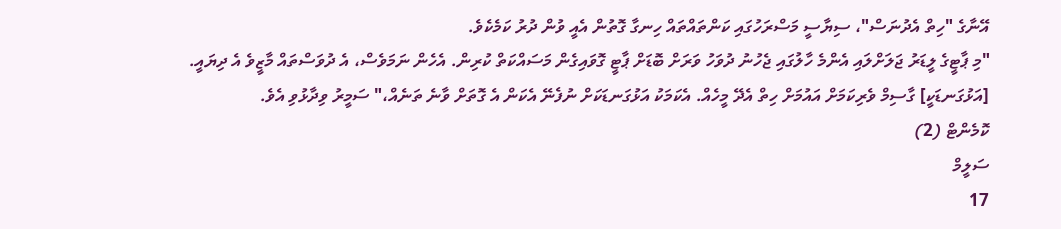އޭނާގެ "ހިތް އެދުނަސް"، ސިޔާސީ މަސްރަހުގައި ކަންތައްތައް ހިނގާ ގޮތުން އެއީ ވުން ދުރު ކަމެކެވެ.
"މި ޕާޓީގެ ލީޑަރު ޖަލަށްލައި އެންމެ ހާލުގައި ޖެހުނު ދުވަހު ވަރަށް ބޮޑަށް ޕާޓީ ގޮވައިގެން މަސައްކަތް ކުރިން. އެހެން ނަމަވެސް، އެ ދުވަސްތައް މާޒީވެ އެ ދިޔައީ. [އަޅުގަނޑަކީ] ގާސިމް ވެރިކަމަށް އައުމަށް ހިތް އެދޭ މީހެއް. އެކަމަކު އަޅުގަނޑަކަށް ނުފެނޭ އެކަން އެ ގޮތަށް ވާނެ ތަނެއް،" ސަމީރު ވިދާޅުވި އެވެ.
ކޮމެންޓް (2)
ސަލީމް
17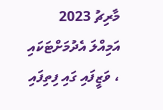މާރިޗު 2023
އަމިއްލަ އެދުމަށްޓަކައި ، ވަޒީފައި ގައި ފިތިފައި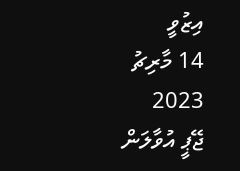އިޒުވީ
14 މާރިޗު 2023
ޖޭޕީ އުވާލަން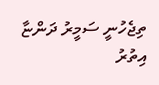ތިޖެހުނީ ސަމީރު ދަންޏާ
އިތުރު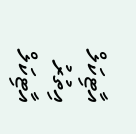އާޓިކަލް
އިތުރު އާޓިކަލް